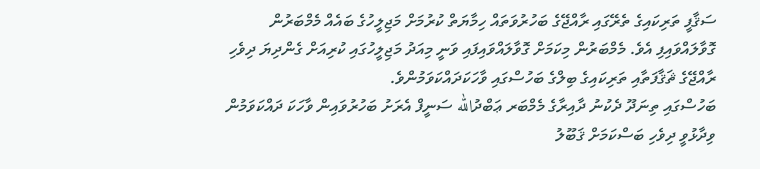ސަޤާފީ ތަރިކައިގެ ތެރޭގައި ރާއްޖޭގެ ބަހުރުވަތައް ހިމާޔަތް ކުރުމަށް މަޖިލީހުގެ ބައެއް މެމްބަރުން ގޮވާލައްވައިފި އެވެ. މެމްބަރުން މިކަމަށް ގޮވާލައްވައިފައި ވަނީ މިއަދު މަޖިލީހުގައި ކުރިއަށް ގެންދިޔަ ދިވެހި ރާއްޖޭގެ ޘަޤާފަތާއި ތަރިކައިގެ ބިލްގެ ބަހުސްގައި ވާހަކަދައްކަވަމުންވެ.
ބަހުސްގައި ތިނަދޫ ދެކުނު ދާއިރާގެ މެމްބަރ ޢަބްދުالله ސަނީފް އެރަށު ބަހުރުވައިން ވާހަކަ ދައްކަވަމުން ވިދާޅުވީ ދިވެހި ބަސްކަމަށް ޤަބޫލު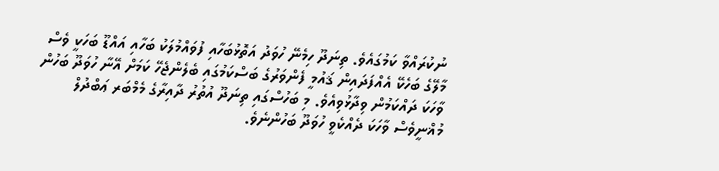ނުކުރައްވާ ކަމުގައެވެ. ތިނަދޫ ހިމެނޭ ހުވަދު އަތޮޅުބަހާއި ފުވައްމުލަކު ބަހާއި އައްޑޫ ބަހަކީ ވެސް މާލޭގެ ބަހެކޭ އެއްފަދައިން ޤައުމީ ފެންވަރުގެ ބަސްކަމުގައި ބެލެންޖެހޭ ކަމަށް އޭނާ ހުވަދޫ ބަހުން ވާހަކަ ދައްކަމުން ވިދާޅުވިއެވެ. މި ބަހުސްގައި ތިނަދޫ އުތުރު ދާއިރާގެ މެމްބަރ ޢަބްދުލް މުޣްނީވެސް ވާހަކަ ދެއްކެވީ ހުވަދޫ ބަހުންނެވެ.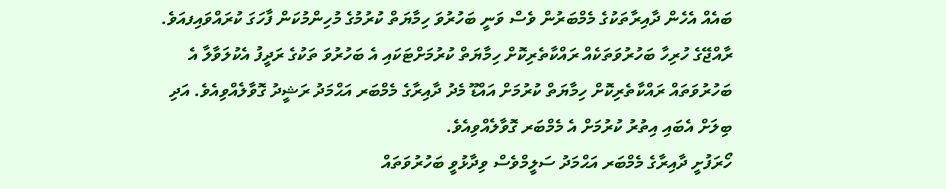ބައެއް އެހެން ދާއިރާތަކުގެ މެމްބަރުން ވެސް ވަނީ ބަހުރުވަ ހިމާޔަތް ކުރުމުގެ މުހިންމުކަން ފާހަގަ ކުރައްވައިފއަވެ. ރާއްޖޭގެ ހުރިހާ ބަހުރުވަތަކެއް ރައްކާތެރިކޮށް ހިމާޔަތް ކުރުމަށްޓަކައި އެ ބަހުރުވަ ތަކުގެ ރަދީފު އެކުލަވާލާ އެ ބަހުރުވަތައް ރައްކާތެރިކޮށް ހިމާޔަތް ކުރުމަށް އައްޑޫ މެދު ދާއިރާގެ މެމްބަރ އަޙްމަދު ރަޝީދު ގޮވާލެއްވިއެވެ. އަދި ބިލަށް އެބައި އިތުރު ކުރުމަށް އެ މެމްބަރ ގޮވާލެއްވިއެވެ.
ހޯރަފުށީ ދާއިރާގެ މެމްބަރ އަޙްމަދު ސަލީމްވެސް ވިދާޅުވީ ބަހުރުވަތައް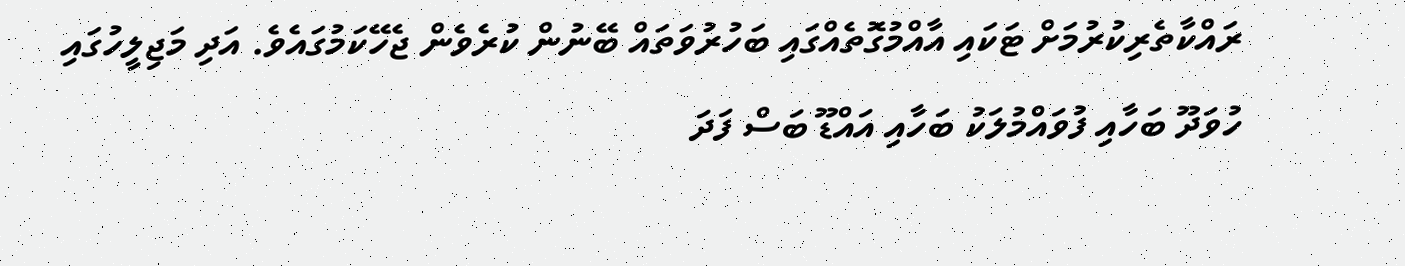ރައްކާތެރިކުރުމަށް ޓަކައި އާއްމުގޮތެއްގައި ބަހުރުވަތައް ބޭނުން ކުރެވެން ޖެހޭކަމުގައެވެ. އަދި މަޖިލީހުގައި ހުވަދޫ ބަހާއި ފުވައްމުލަކު ބަހާއި އައްޑޫ ބަސް ފަދަ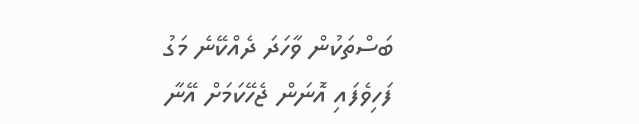ބަސްތަކުން ވާހަދަ ދެއްކޭނެ މަގު ފަހިވެފައި އޮނަން ޖެހޭކަމަށް އޭނާ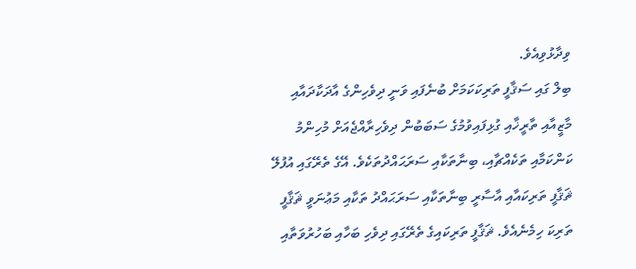ވިދާޅުވިއެވެ.
ބިލް ގައި ސަޤާފީ ތަރިކަކަމަށް ބުނެފައި ވަނީ ދިވެހިންގެ އާދަކާދައާއި މާޒީއާއި ތާރީޚާއި ގުޅިފައިވުމުގެ ސަބަބުން ދިވެހިރާއްޖެއަށް މުހިންމު ކަންކަމާއި ތަކެއްޗާއި، ބިނާތަކާއި ސަރަޙައްދުތަކެވެ. އޭގެ ތެރޭގައި އުފުލޭ ޘަޤާފީ ތަރިކައާއި އާސާރީ ބިނާތަކާއި ސަރަޙައްދު ތަކާއި މަޢުނަވީ ޘަޤާފީ ތަރިކަ ހިމެނެއެވެ. ޘަޤާފީ ތަރިކައިގެ ތެރޭގައި ދިވެހި ބަހާއި ބަހުރުވަތާއި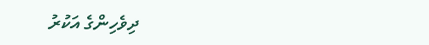ދިވެހިންގެ އަކުރު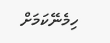ހިމެނޭކަމަށް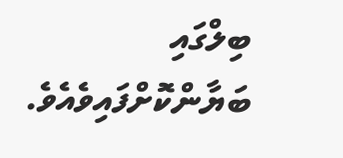ބިލްގައި ބަޔާންކޮށްފައިވެއެވެ.